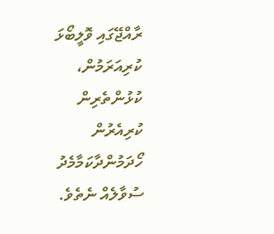ރާއްޖޭގައި ވޮލީބޯޅަ ކުރިއަރަމުން، ކުޅުންތެރިން ކުރިއެރުން ހޯދަމުންދާކަމާމެދު ސުވާލެއް ނެތެވެ.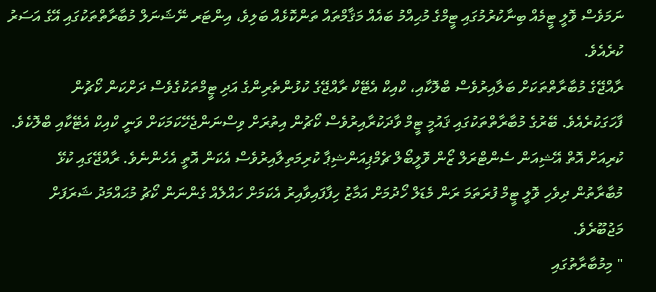ނަމަވެސް ވޮލީ ޓީމެއް ބިނާކުރުމުގައި ޓީމްގެ މުޙިއްމު ބައެއް މަޤާމްތައް ތަންކޮޅެއް ބަލިވެ، އިންޓަރ ނޭޝަނަލް މުބާރާތްތަކުގައި އޭގެ އަސަރު ކުރެއެވެ.
ރާއްޖޭގެ މުބާރާތްތަކަށް ބަލާއިރުވެސް ބްލޮކާއި، ކްއިކް އެޓޭކް ރާއްޖޭގެ ކުޅުންތެރިންގެ އަދި ޓީމްތަކުގެވެސް ދަށްކަން ކޯޗުން ފާހަގަކުރެއެވެ. ބޭރުގެ މުބާރާތްތަކުގައި ޤައުމީ ޓީމް ވާދަކުރާއިރުވެސް ކޯޗުން އިތުރަށް ވިސްނަންޖެހޭކަމަކަށް ވަނީ ކްއިކް އެޓޭކާއި ބްލޮކެވެ. ކުރިއަށް އޮތް އޭޝިއަން ސެންޓްރަލް ޒޯން ވޮލީބޯލް ޗެމްޕިއަންޝިޕާ ކުރިމަތިލާއިރުވެސް އެކަން އޮތީ އެހެންނެވެ. ރާއްޖޭގައި ކުޅޭ މުބާރާތުން ދިވެހި ވޮލީ ޓީމް ފުރަތަމަ ރަން މެޑަލް ހޯދުމަށް އަމާޒު ހިފާފައިވާއިރު އެކަމަށް ހައްލެއް ގެންނަން ކޯޗު މުޙައްމަދު ޝަރަފަށް މަޖުބޫރެވެ.
" މިމުބާރާތުގައި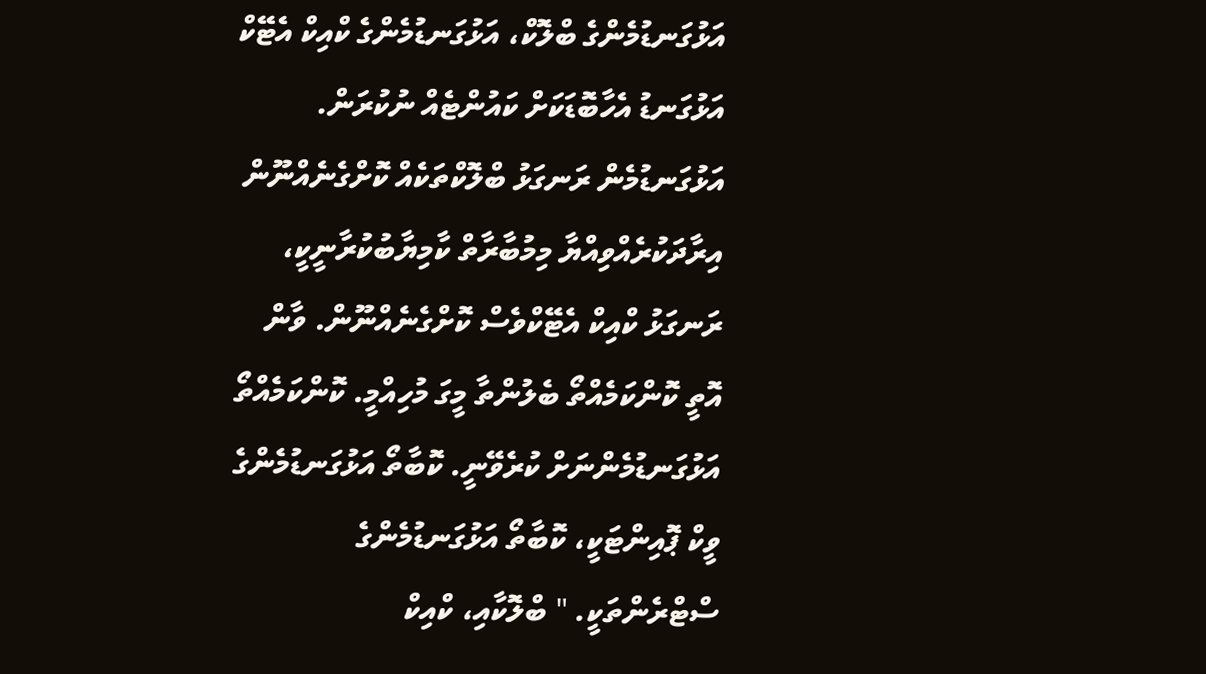އަޅުގަނޑުމެންގެ ބްލޮކް، އަޅުގަނޑުމެންގެ ކްއިކް އެޓޭކް އަޅުގަނޑު އެހާބޮޑަކަށް ކައުންޓެއް ނުކުރަން. އަޅުގަނޑުމެން ރަނގަޅު ބްލޮކްތަކެއް ކޮށްގެނެއްނޫން އިރާދަކުރެއްވިއްޔާ މިމުބާރާތް ކާމިޔާބުކުރާނީކީ، ރަނގަޅު ކްއިކް އެޓޭކްވެސް ކޮށްގެނެއްނޫން. ވާން އޮތީ ކޮންކަމެއްތޯ ބެލުންތާ މީގަ މުހިއްމީ. ކޮންކަމެއްތޯ އަޅުގަނޑުމެންނަށް ކުރެވޭނީ. ކޮބާތޯ އަޅުގަނޑުމެންގެ ވީކް ޕޮއިންޓަކީ، ކޮބާތޯ އަޅުގަނޑުމެންގެ ސްޓްރެންތަކީ. " ބްލޮކާއި، ކްއިކް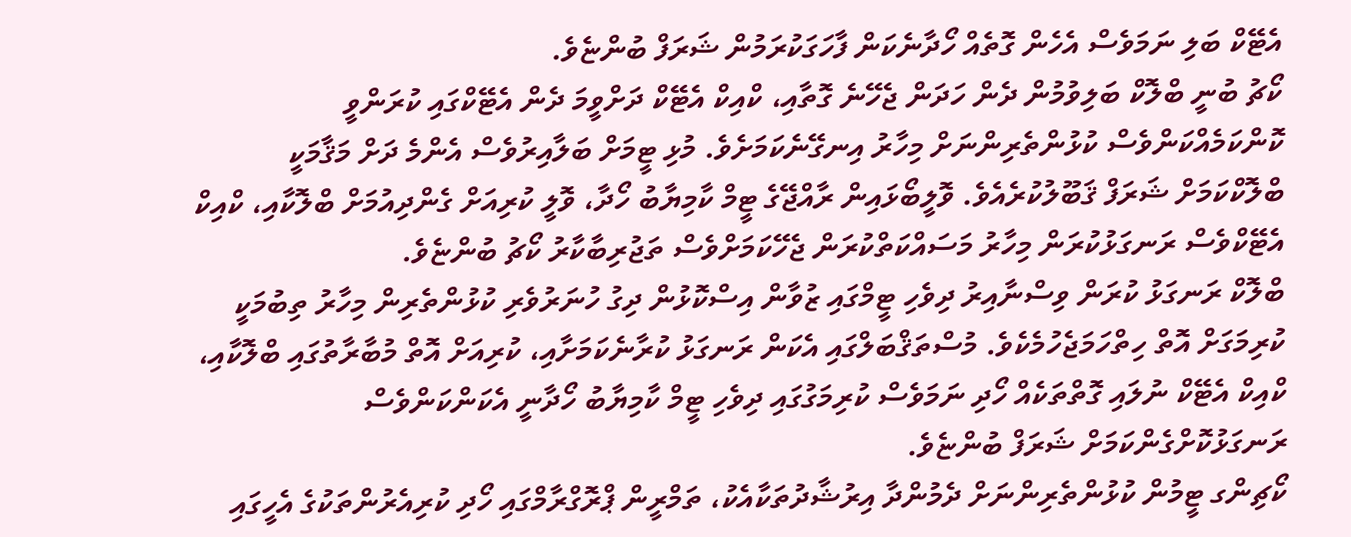އެޓޭކް ބަލި ނަމަވެސް އެހެން ގޮތެއް ހޯދާނެކަން ފާހަގަކުރަމުން ޝަރަފް ބުންޏެވެ.
ކޯޗު ބުނީ ބްލޮކް ބަލިވުމުން ދެން ހަދަން ޖެހޭނެ ގޮތާއި، ކްއިކް އެޓޭކް ދަށްވީމަ ދެން އެޓޭކްގައި ކުރަންވީ ކޮންކަމެއްކަންވެސް ކުޅުންތެރިންނަށް މިހާރު އިނގޭނެކަމަށެވެ. މުޅި ޓީމަށް ބަލާއިރުވެސް އެންމެ ދަށް މަޤާމަކީ ބްލޮކްކަމަށް ޝަރަފް ޤަބޫލުކުރެއެވެ. ވޮލީބޯޅައިން ރާއްޖޭގެ ޓީމް ކާމިޔާބު ހޯދާ، ވޮލީ ކުރިއަށް ގެންދިއުމަށް ބްލޮކާއި، ކްއިކް އެޓޭކްވެސް ރަނގަޅުކުރަން މިހާރު މަސައްކަތްކުރަން ޖެހޭކަމަށްވެސް ތަޖުރިބާކާރު ކޯޗު ބުންޏެވެ.
ބްލޮކް ރަނގަޅު ކުރަން ވިސްނާއިރު ދިވެހި ޓީމްގައި ޒުވާން އިސްކޮޅުން ދިގު ހުނަރުވެރި ކުޅުންތެރިން މިހާރު ތިބުމަކީ ކުރިމަގަށް އޮތް ހިތްހަމަޖެހުމެކެވެ. މުސްތަޤްބަލްގައި އެކަން ރަނގަޅު ކުރާނެކަމަށާއި، ކުރިއަށް އޮތް މުބާރާތުގައި ބްލޮކާއި، ކްއިކް އެޓޭކް ނުލައި ގޮތްތަކެއް ހޯދި ނަމަވެސް ކުރިމަގުގައި ދިވެހި ޓީމް ކާމިޔާބު ހޯދާނީ އެކަންކަންވެސް ރަނގަޅުކޮށްގެންކަމަށް ޝަރަފް ބުންޏެވެ.
ކޯޗިންގ ޓީމުން ކުޅުންތެރިންނަށް ދެމުންދާ އިރުޝާދުތަކާއެކު، ތަމްރީން ޕްރޮގްރާމްގައި ހޯދި ކުރިއެރުންތަކުގެ އެހީގައި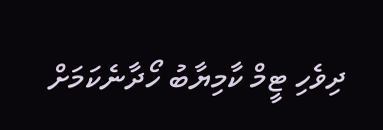ދިވެހި ޓީމް ކާމިޔާބު ހޯދާނެކަމަށް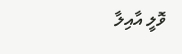ވޮލީ އާއިލާ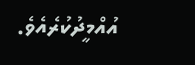އުއްމީދުކުރެއެވެ.